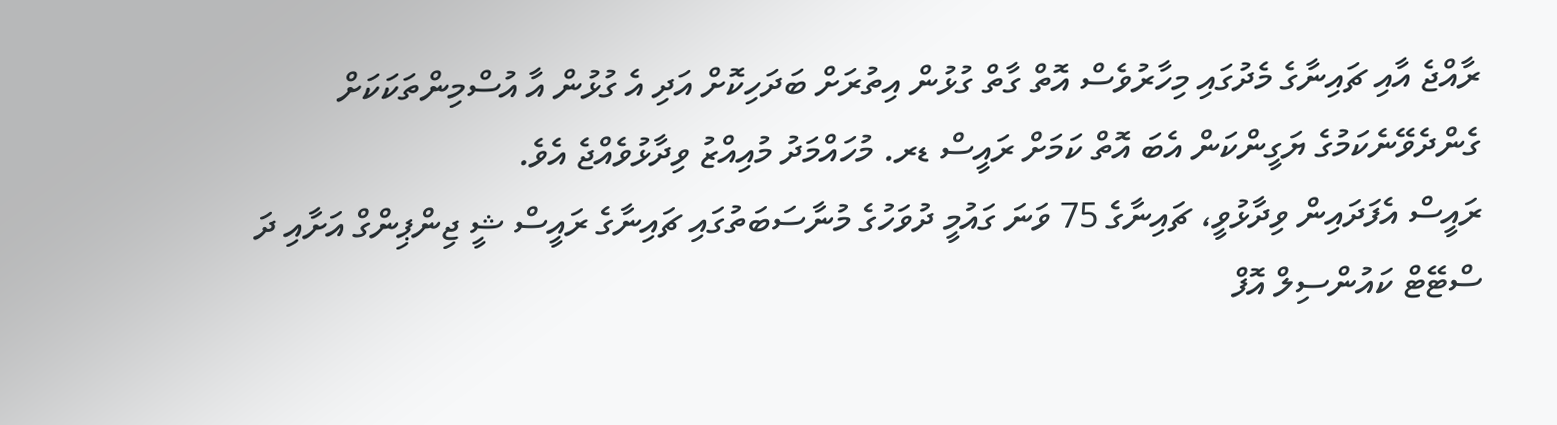ރާއްޖެ އާއި ޗައިނާގެ މެދުގައި މިހާރުވެސް އޮތް ގާތް ގުޅުން އިތުރަށް ބަދަހިކޮށް އަދި އެ ގުޅުން އާ އުސްމިންތަކަކަށް ގެންދެވޭނެކަމުގެ ޔަގީންކަން އެބަ އޮތް ކަމަށް ރައީސް ޑރ. މުހައްމަދު މުއިއްޒު ވިދާޅުވެއްޖެ އެވެ.
ރައީސް އެފަދައިން ވިދާޅުވީ، ޗައިނާގެ 75 ވަނަ ގައުމީ ދުވަހުގެ މުނާސަބަތުގައި ޗައިނާގެ ރައީސް ޝީ ޖިންޕިންގް އަށާއި ދަ ސްޓޭޓް ކައުންސިލް އޮފް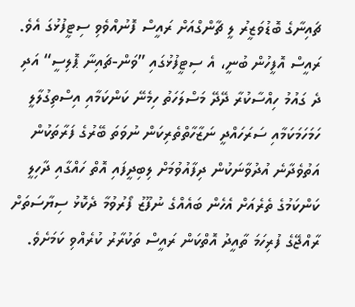ޗައިނާގެ ބޮޑުވަޒީރު ލީ ޗާންގްއަށް ރައީސް ފޮނުއްވެވި ސިޓީފުޅުގަ އެވެ.
ރައީސް އޮފީހުން ބުނީ، އެ ސިޓީފުޅުގައި ”ވަން-ޗައިނާ ޕޮލިސީ“ އަދި ދެ ގައުމު ހިއްސާކުރާ ދޭދޭ މަސްލަހަތު ހިމެނޭ ކަންކަމާއި އިސްތިގުލާލީ ހަމަހަމަކަމާއި ސަރަހައްދީ ނަޒާހާތްތެރިކަން ނުވަތަ ބޭރުގެ ފަރާތަކުން އަތުވެދާނެ އުދުވާނަކުން ދިފާއުވުމަށް ލިބިދީފައި އޮތް ހައްގާއި ދާހިލީ ކަންކަމުގެ ތެރެއަށް އެހެން ބައެއްގެ ނުފޫޒު ފޯރުވުމާ ދެކޮޅު ސިޔާސަތަށް ރާއްޖޭގެ ފުރިހަމަ ތާއީދު އޮތްކަން ރައީސް ތަކުރާރު ކުރެއްވި ކަމަށެވެ.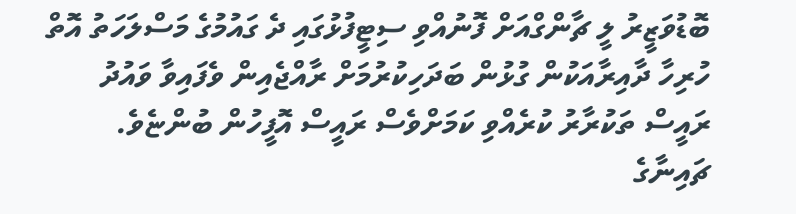ބޮޑުވަޒީރު ލީ ޗާންގްއަށް ފޮނުއްވި ސިޓީފުޅުގައި ދެ ގައުމުގެ މަސްލަހަތު އޮތް ހުރިހާ ދާއިރާއަކުން ގުޅުން ބަދަހިކުރުމަށް ރާއްޖެއިން ވެފައިވާ ވައުދު ރައީސް ތަކުރާރު ކުރެއްވި ކަމަށްވެސް ރައީސް އޮފީހުން ބުންޏެވެ.
ޗައިނާގެ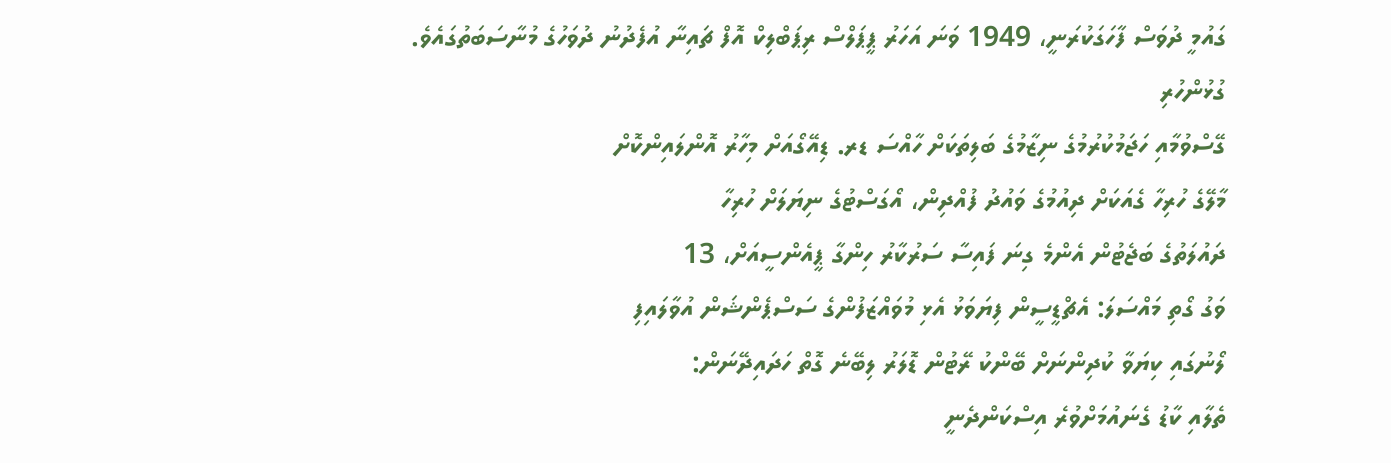ގައުމީ ދުވަސް ފާހަގަކުރަނީ، 1949 ވަނަ އަހަރު ޕީޕަލްސް ރިޕަބްލިކް އޮފް ޗައިނާ އުފެދުނު ދުވަހުގެ މުނާސަބަތުގައެވެ.
ގުޅުންހުރި
ގޭސްވުމާއި ހަޖަމުކުރުމުގެ ނިޒާމުގެ ބަލިތަކަށް ހާއްސަ ޑރ. ޑިއޭގޯއަށް މިހާރު އޮންލައިންކޮށް
މާލޭގެ ހުރިހާ ގެއަކަށް ދިއުމުގެ ވައުދު ފުއްދިން، އޯގަސްޓުގެ ނިޔަލަށް ހުރިހާ
ދައުލަތުގެ ބަޖެޓުން އެންމެ ގިނަ ފައިސާ ސަރުކާރު ހިންގާ ޕީއެންސީއަށް، 13
ވަގު ގޯތި މައްސަލަ: އެޗްޑީސީން ފިޔަވަޅު އެޅި މުވައްޒަފުންގެ ސަސްޕެންޝަން އުވާލައިފި
ލޯނުގައި ކިޔަވާ ކުދިންނަށް ބޭންކު ރޭޓުން ޑޮލަރު ލިބޭނެ ގޮތް ހަދައިދޭނަން:
ތެލާއި ކާޑު ގެނައުމަށްވުރެ އިސްކަންދެނީ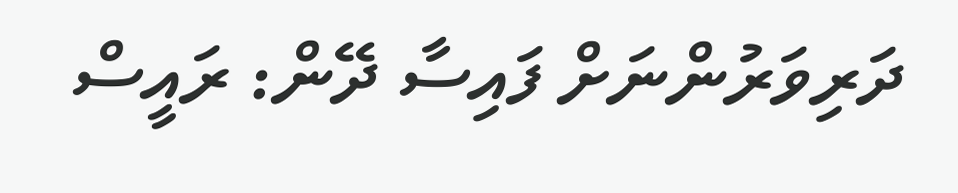ދަރިވަރުންނަށް ފައިސާ ދޭން: ރައީސް